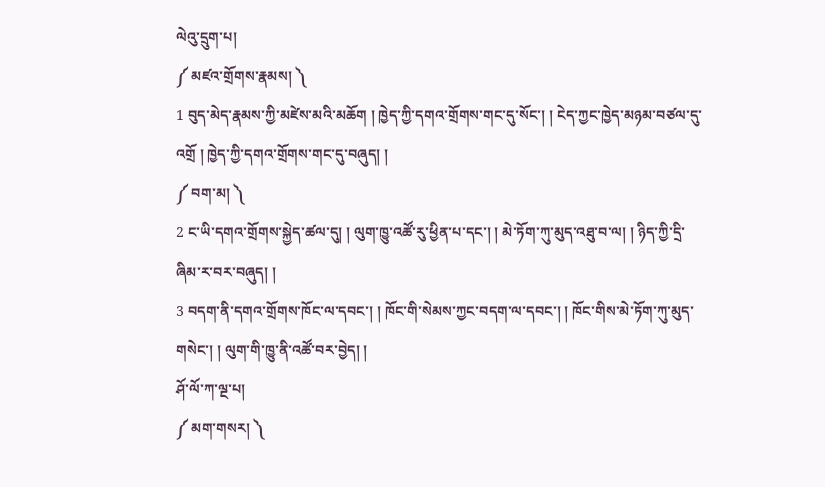ལེའུ་དྲུག་པ།
༼ མཛའ་གྲོགས་རྣམས། ༽
1 བུད་མེད་རྣམས་ཀྱི་མཛེས་མའི་མཆོག ། ཁྱེད་ཀྱི་དགའ་གྲོགས་གང་དུ་སོང་། ། ངེད་ཀྱང་ཁྱེད་མཉམ་བཙལ་དུ་འགྲོ ། ཁྱེད་ཀྱི་དགའ་གྲོགས་གང་དུ་བཞུད། །
༼ བག་མ། ༽
2 ང་ཡི་དགའ་གྲོགས་སྐྱེད་ཚལ་དུ། ། ལུག་ཁྱུ་འཚོ་རུ་ཕྱིན་པ་དང་། ། མེ་ཏོག་ཀུ་མུད་འཐུ་བ་ལ། ། ཉིད་ཀྱི་དྲི་ཞིམ་ར་བར་བཞུད། །
3 བདག་ནི་དགའ་གྲོགས་ཁོང་ལ་དབང་། ། ཁོང་གི་སེམས་ཀྱང་བདག་ལ་དབང་། ། ཁོང་གིས་མེ་ཏོག་ཀུ་མུད་གསེང་། ། ལུག་གི་ཁྱུ་ནི་འཚོ་བར་བྱེད། །
ཤོ་ལོ་ཀ་ལྔ་པ།
༼ མག་གསར། ༽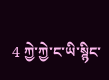4 ཀྱེ་ཀྱེ་ང་ཡི་སྙིང་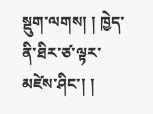སྡུག་ལགས། ། ཁྱེད་ནི་ཐིར་ཙ་ལྟར་མཛེས་ཤིང་། །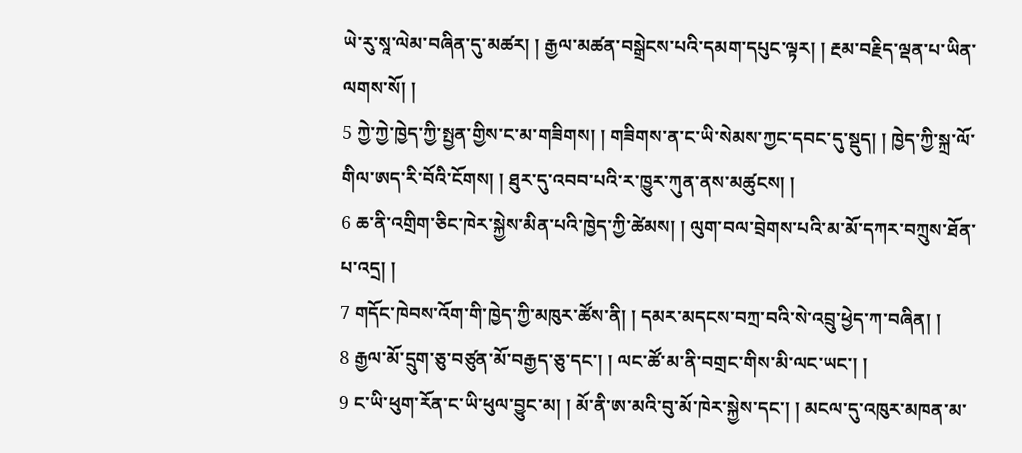ཡེ་རུ་སཱ་ལེམ་བཞིན་དུ་མཚར། ། རྒྱལ་མཚན་བསྒྲེངས་པའི་དམག་དཔུང་ལྟར། ། རྔམ་བརྗིད་ལྡན་པ་ཡིན་ལགས་སོ། །
5 ཀྱེ་ཀྱེ་ཁྱེད་ཀྱི་སྤྱན་གྱིས་ང་མ་གཟིགས། ། གཟིགས་ན་ང་ཡི་སེམས་ཀྱང་དབང་དུ་སྡུད། ། ཁྱེད་ཀྱི་སྐྲ་ལོ་གིལ་ཨད་རི་བོའི་ངོགས། ། ཐུར་དུ་འབབ་པའི་ར་ཁྱུར་ཀུན་ནས་མཚུངས། །
6 ཆ་ནི་འགྲིག་ཅིང་ཁེར་སྐྱེས་མིན་པའི་ཁྱེད་ཀྱི་ཚེམས། ། ལུག་བལ་བྲེགས་པའི་མ་མོ་དཀར་བཀྲུས་ཐོན་པ་འདྲ། །
7 གདོང་ཁེབས་འོག་གི་ཁྱེད་ཀྱི་མཁུར་ཚོས་ནི། ། དམར་མདངས་བཀྲ་བའི་སེ་འབྲུ་ཕྱེད་ཀ་བཞིན། །
8 རྒྱལ་མོ་དྲུག་ཅུ་བཙུན་མོ་བརྒྱད་ཅུ་དང་། ། ལང་ཚོ་མ་ནི་བགྲང་གིས་མི་ལང་ཡང་། །
9 ང་ཡི་ཕུག་རོན་ང་ཡི་ཕུལ་བྱུང་མ། ། མོ་ནི་ཨ་མའི་བུ་མོ་ཁེར་སྐྱེས་དང་། ། མངལ་དུ་འཁུར་མཁན་མ་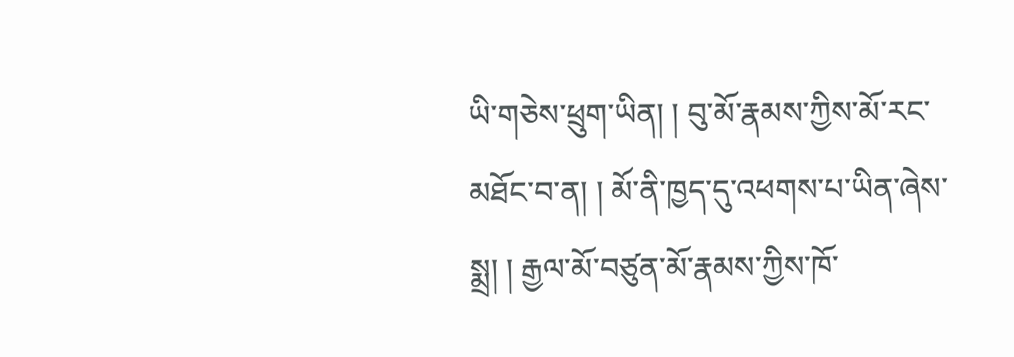ཡི་གཅེས་ཕྲུག་ཡིན། ། བུ་མོ་རྣམས་ཀྱིས་མོ་རང་མཐོང་བ་ན། ། མོ་ནི་ཁྱད་དུ་འཕགས་པ་ཡིན་ཞེས་སྨྲ། ། རྒྱལ་མོ་བཙུན་མོ་རྣམས་ཀྱིས་ཁོ་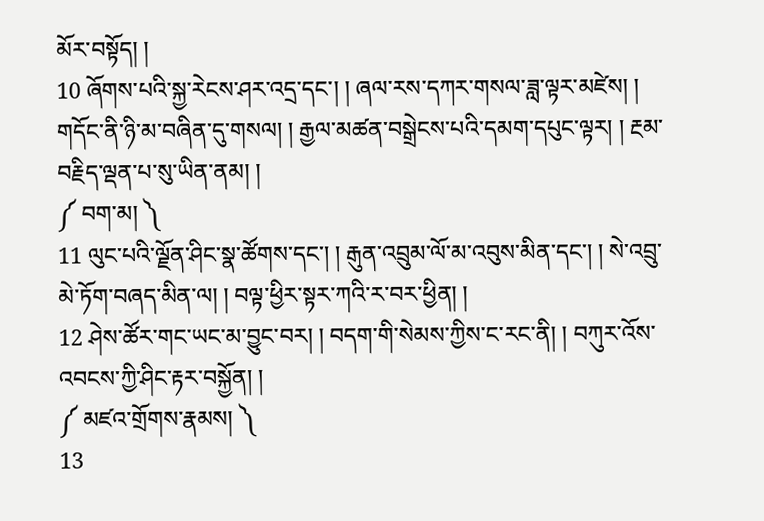མོར་བསྟོད། །
10 ཞོགས་པའི་སྐྱ་རེངས་ཤར་འདྲ་དང་། ། ཞལ་རས་དཀར་གསལ་ཟླ་ལྟར་མཛེས། ། གདོང་ནི་ཉི་མ་བཞིན་དུ་གསལ། ། རྒྱལ་མཚན་བསྒྲེངས་པའི་དམག་དཔུང་ལྟར། ། རྔམ་བརྗིད་ལྡན་པ་སུ་ཡིན་ནམ། །
༼ བག་མ། ༽
11 ལུང་པའི་ལྗོན་ཤིང་སྣ་ཚོགས་དང་། ། རྒུན་འབྲུམ་ལོ་མ་འབུས་མིན་དང་། ། སེ་འབྲུ་མེ་ཏོག་བཞད་མིན་ལ། ། བལྟ་ཕྱིར་སྟར་ཀའི་ར་བར་ཕྱིན། །
12 ཤེས་ཚོར་གང་ཡང་མ་བྱུང་བར། ། བདག་གི་སེམས་ཀྱིས་ང་རང་ནི། ། བཀུར་འོས་འབངས་ཀྱི་ཤིང་རྟར་བསྐྱོན། །
༼ མཛའ་གྲོགས་རྣམས། ༽
13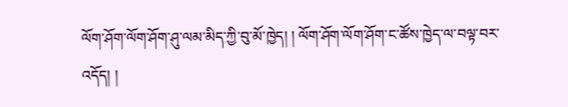ལོག་ཤོག་ལོག་ཤོག་ཤུ་ལམ་མིད་ཀྱི་བུ་མོ་ཁྱེད། ། ལོག་ཤོག་ལོག་ཤོག་ང་ཚོས་ཁྱེད་ལ་བལྟ་བར་འདོད། །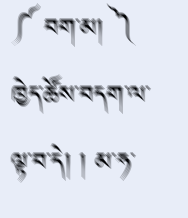༼ བག་མ། ༽
ཁྱེད་ཚོས་བདག་ལ་ལྟ་བ་དེ། ། མ་ཧ་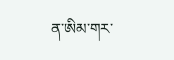ན་ཨིམ་གར་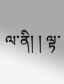ལ་ནི། ། ལྟ་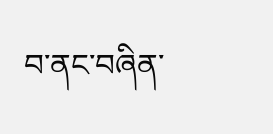བ་ནང་བཞིན་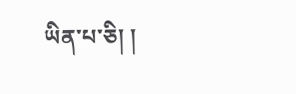ཡིན་པ་ཅི། །